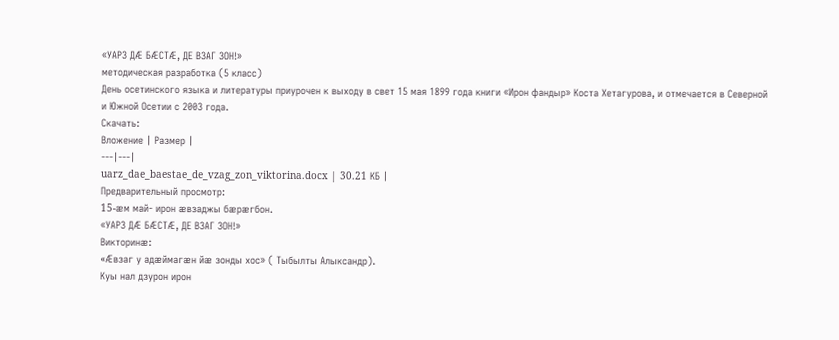«УАРЗ ДÆ БÆСТÆ, ДЕ ВЗАГ ЗОН!»
методическая разработка (5 класс)
День осетинского языка и литературы приурочен к выходу в свет 15 мая 1899 года книги «Ирон фандыр» Коста Хетагурова, и отмечается в Северной и Южной Осетии с 2003 года.
Скачать:
Вложение | Размер |
---|---|
uarz_dae_baestae_de_vzag_zon_viktorina.docx | 30.21 КБ |
Предварительный просмотр:
15-æм май- ирон æвзаджы бæрæгбон.
«УАРЗ ДÆ БÆСТÆ, ДЕ ВЗАГ ЗОН!»
Викторинæ:
«Æвзаг у адæймагæн йæ зонды хос» ( Тыбылты Алыксандр).
Куы нал дзурон ирон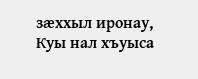зæххыл иронау,
Куы нал хъуыса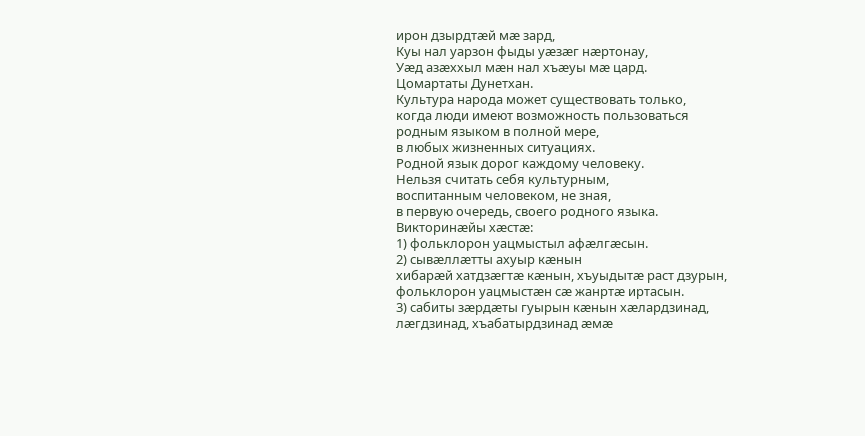ирон дзырдтæй мæ зард,
Куы нал уарзон фыды уæзæг нæртонау,
Уæд азæххыл мæн нал хъæуы мæ цард.
Цомартаты Дунетхан.
Культура народа может существовать только,
когда люди имеют возможность пользоваться
родным языком в полной мере,
в любых жизненных ситуациях.
Родной язык дорог каждому человеку.
Нельзя считать себя культурным,
воспитанным человеком, не зная,
в первую очередь, своего родного языка.
Викторинæйы хæстæ:
1) фольклорон уацмыстыл афæлгæсын.
2) сывæллæтты ахуыр кæнын
хибарæй хатдзæгтæ кæнын, хъуыдытæ раст дзурын,
фольклорон уацмыстæн сæ жанртæ иртасын.
3) сабиты зæрдæты гуырын кæнын хæлардзинад,
лæгдзинад, хъабатырдзинад æмæ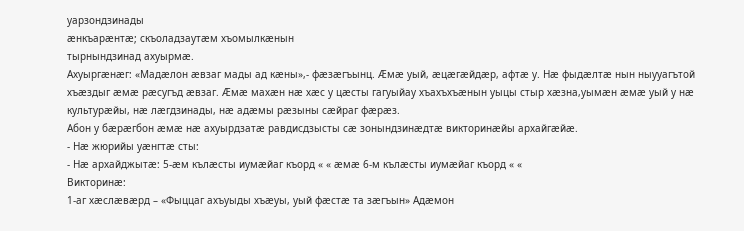уарзондзинады
æнкъарæнтæ; скъоладзаутæм хъомылкæнын
тырнындзинад ахуырмæ.
Ахуыргæнæг: «Мадӕлон ӕвзаг мады ад кӕны»,- фӕзӕгъынц. Ӕмӕ уый, ӕцӕгӕйдӕр, афтӕ у. Нӕ фыдӕлтӕ нын ныууагътой хъӕздыг ӕмӕ рӕсугъд ӕвзаг. Ӕмӕ махӕн нӕ хӕс у цӕсты гагуыйау хъахъхъӕнын уыцы стыр хӕзна,уымӕн ӕмӕ уый у нӕ культурӕйы, нӕ лӕгдзинады, нӕ адӕмы рӕзыны сӕйраг фӕрӕз.
Абон у бæрæгбон æмæ нæ ахуырдзатæ равдисдзысты сæ зонындзинæдтæ викторинæйы архайгæйæ.
- Нæ жюрийы уæнгтæ сты:
- Нæ архайджытæ: 5-æм кълæсты иумæйаг къорд « « æмæ 6-м кълæсты иумæйаг къорд « «
Викторинæ:
1-аг хæслæвæрд – «Фыццаг ахъуыды хъæуы, уый фæстæ та зæгъын» Адæмон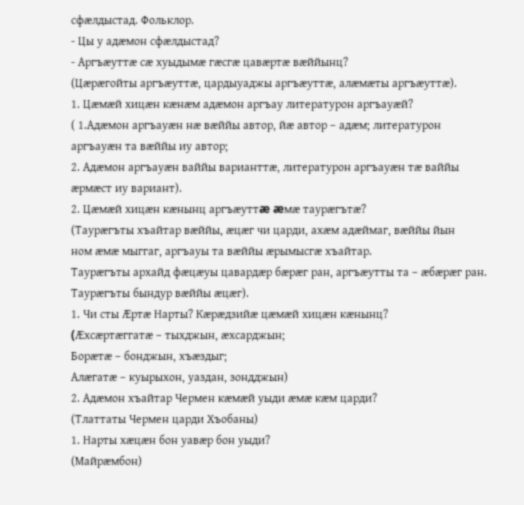сфæлдыстад. Фольклор.
- Цы у адæмон сфæлдыстад?
- Аргъæуттæ сæ хуыдымæ гæсгæ цавæртæ вæййынц?
(Цæрæгойты аргъæуттæ, цардыуаджы аргъæуттæ, алæмæты аргъæуттæ).
1. Цæмæй хицæн кæнæм адæмон аргъау литературон аргъауæй?
( 1.Адæмон аргъауæн нæ вæййы автор, йæ автор – адæм; литературон
аргъауæн та вæййы иу автор;
2. Адæмон аргъауæн ваййы варианттæ, литературон аргъауæн тæ ваййы
æрмæст иу вариант).
2. Цæмæй хицæн кæнынц аргъæуттæ æмæ таурæгътæ?
(Таурæгъты хъайтар вæййы, æцæг чи царди, ахæм адæймаг, вæййы йын
ном æмæ мыггаг, аргъауы та вæййы æрымысгæ хъайтар.
Таурæгъты архайд фæцæуы цавардæр бæрæг ран, аргъæутты та – æбæрæг ран. Таурæгъты бындур вæййы æцæг).
1. Чи сты Æртæ Нарты? Кæрæдзийæ цæмæй хицæн кæнынц?
(Æхсæртæггатæ – тыхджын, æхсарджын;
Борæтæ – бонджын, хъæздыг;
Алæгатæ – куырыхон, уаздан, зондджын)
2. Адæмон хъайтар Чермен кæмæй уыди æмæ кæм царди?
(Тлаттаты Чермен царди Хъобаны)
1. Нарты хæцæн бон уавæр бон уыди?
(Майрæмбон)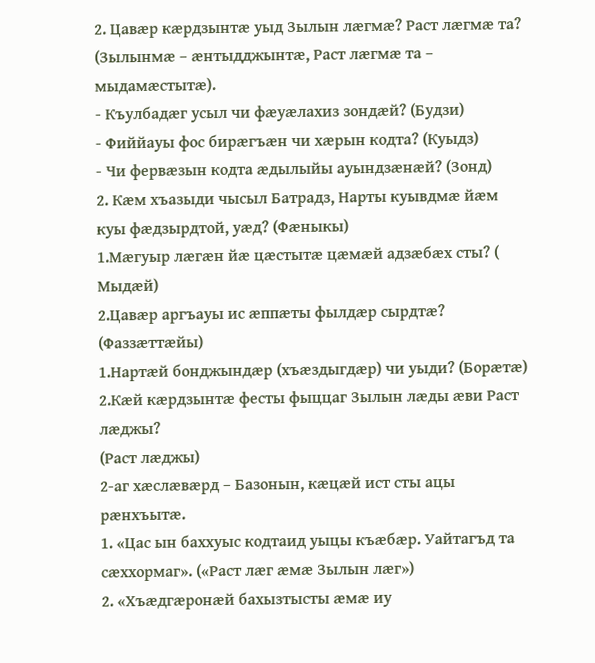2. Цавæр кæрдзынтæ уыд Зылын лæгмæ? Раст лæгмæ та?
(Зылынмæ – æнтыдджынтæ, Раст лæгмæ та – мыдамæстытæ).
- Къулбадæг усыл чи фæуæлахиз зондæй? (Будзи)
- Фиййауы фос бирæгъæн чи хæрын кодта? (Куыдз)
- Чи фервæзын кодта æдылыйы ауындзæнæй? (Зонд)
2. Кæм хъазыди чысыл Батрадз, Нарты куывдмæ йæм куы фæдзырдтой, уæд? (Фæныкы)
1.Мæгуыр лæгæн йæ цæстытæ цæмæй адзæбæх сты? ( Мыдæй)
2.Цавæр аргъауы ис æппæты фылдæр сырдтæ? (Фаззæттæйы)
1.Нартæй бонджындæр (хъæздыгдæр) чи уыди? (Борæтæ)
2.Кæй кæрдзынтæ фесты фыццаг Зылын лæды æви Раст лæджы?
(Раст лæджы)
2-аг хæслæвæрд – Базонын, кæцæй ист сты ацы рæнхъытæ.
1. «Цас ын баххуыс кодтаид уыцы къæбæр. Уайтагъд та сæххормаг». («Раст лæг æмæ Зылын лæг»)
2. «Хъæдгæронæй бахызтысты æмæ иу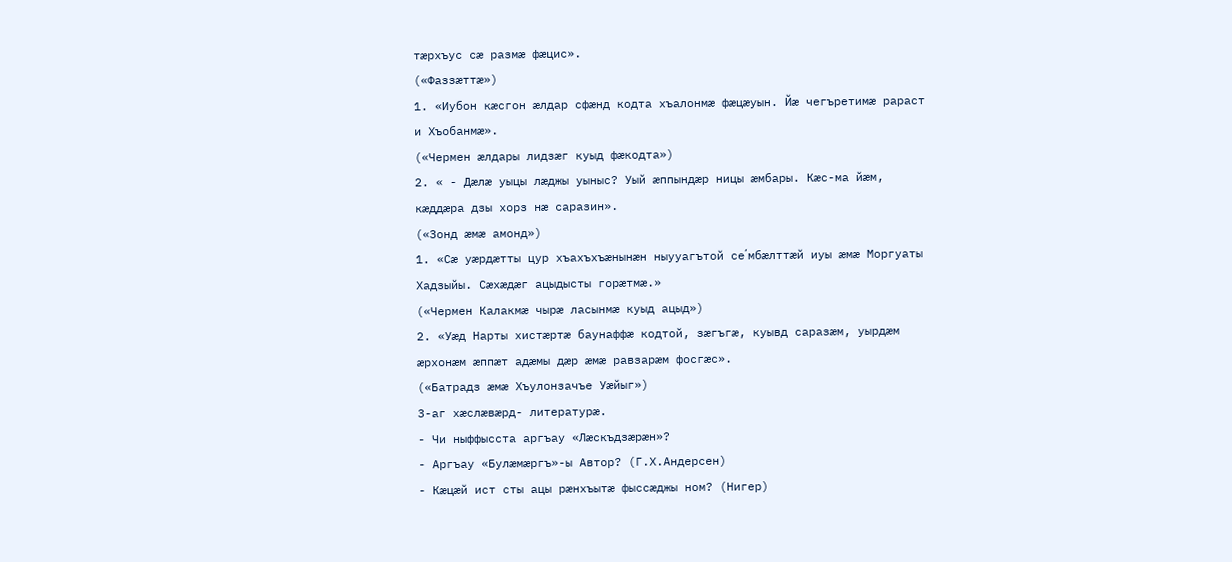тæрхъус сæ размæ фæцис».
(«Фаззæттæ»)
1. «Иубон кæсгон æлдар сфæнд кодта хъалонмæ фæцæуын. Йæ чегъретимæ рараст и Хъобанмæ».
(«Чермен æлдары лидзæг куыд фæкодта»)
2. « - Дæлæ уыцы лæджы уыныс? Уый æппындæр ницы æмбары. Кæс-ма йæм, кæддæра дзы хорз нæ саразин».
(«Зонд æмæ амонд»)
1. «Сæ уæрдæтты цур хъахъхъæнынæн ныууагътой се΄мбæлттæй иуы æмæ Моргуаты Хадзыйы. Сæхæдæг ацыдысты горæтмæ.»
(«Чермен Калакмæ чырæ ласынмæ куыд ацыд»)
2. «Уæд Нарты хистæртæ баунаффæ кодтой, зæгъгæ, куывд саразæм, уырдæм
æрхонæм æппæт адæмы дæр æмæ равзарæм фосгæс».
(«Батрадз æмæ Хъулонзачъе Уæйыг»)
3-аг хæслæвæрд- литературæ.
- Чи ныффысста аргъау «Лæскъдзæрæн»?
- Аргъау «Булæмæргъ»-ы Автор? (Г.Х.Андерсен)
- Кæцæй ист сты ацы рæнхъытæ фыссæджы ном? (Нигер)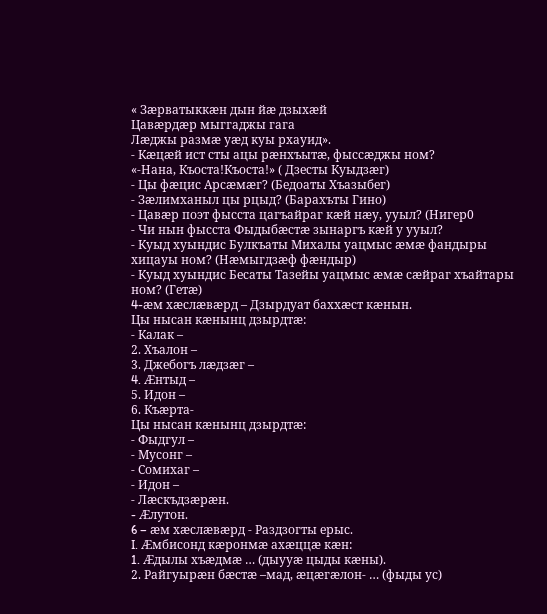« Зæрватыккæн дын йæ дзыхæй
Цавæрдæр мыггаджы гага
Лæджы размæ уæд куы рхауид».
- Кæцæй ист сты ацы рæнхъытæ, фыссæджы ном?
«-Нана, Къоста!Къоста!» ( Дзесты Куыдзæг)
- Цы фæцис Арсæмæг? (Бедоаты Хъазыбег)
- Зæлимханыл цы рцыд? (Барахъты Гино)
- Цавæр поэт фысста цагъайраг кæй нæу, ууыл? (Нигер0
- Чи нын фысста Фыдыбæстæ зынаргъ кæй у ууыл?
- Куыд хуындис Булкъаты Михалы уацмыс æмæ фандыры хицауы ном? (Нæмыгдзæф фæндыр)
- Куыд хуындис Бесаты Тазейы уацмыс æмæ сæйраг хъайтары ном? (Гетæ)
4-æм хæслæвæрд – Дзырдуат баххæст кæнын.
Цы нысан кæнынц дзырдтæ:
- Калак –
2. Хъалон –
3. Джебогъ лæдзæг –
4. Æнтыд –
5. Идон –
6. Къæрта-
Цы нысан кæнынц дзырдтæ:
- Фыдгул –
- Мусонг –
- Сомихаг –
- Идон –
- Лæскъдзæрæн.
- Æлутон.
6 – æм хæслæвæрд - Раздзогты ерыс.
I. Æмбисонд кæронмæ ахæццæ кæн:
1. Æдылы хъæдмæ … (дыууæ цыды кæны).
2. Райгуырæн бæстæ –мад, æцæгæлон- … (фыды ус)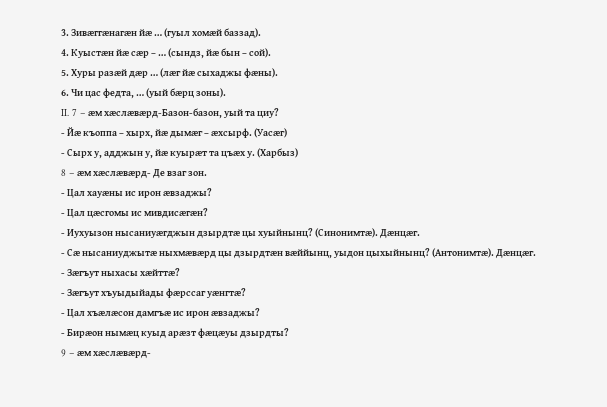3. Зивæггæнагæн йæ … (гуыл хомæй баззад).
4. Куыстæн йæ сæр – … (сындз, йæ бын – сой).
5. Хуры разæй дæр … (лæг йæ сыхаджы фæны).
6. Чи цас федта, … (уый бæрц зоны).
II. 7 – æм хæслæвæрд-Базон-базон, уый та циу?
- Йæ къоппа – хырх, йæ дымæг – æхсырф. (Уасæг)
- Сырх у, адджын у, йæ куырæт та цъæх у. (Харбыз)
8 – æм хæслæвæрд- Де взаг зон.
- Цал хауæны ис ирон æвзаджы?
- Цал цæсгомы ис мивдисæгæн?
- Иухуызон нысаниуæгджын дзырдтæ цы хуыйнынц? (Синонимтæ). Дæнцæг.
- Сæ нысаниуджытæ ныхмæвæрд цы дзырдтæн вæййынц, уыдон цыхыйнынц? (Антонимтæ). Дæнцæг.
- Зæгъут ныхасы хæйттæ?
- Зæгъут хъуыдыйады фæрссаг уæнгтæ?
- Цал хъæлæсон дамгъæ ис ирон æвзаджы?
- Бирæон нымæц куыд арæзт фæцæуы дзырдты?
9 – æм хæслæвæрд-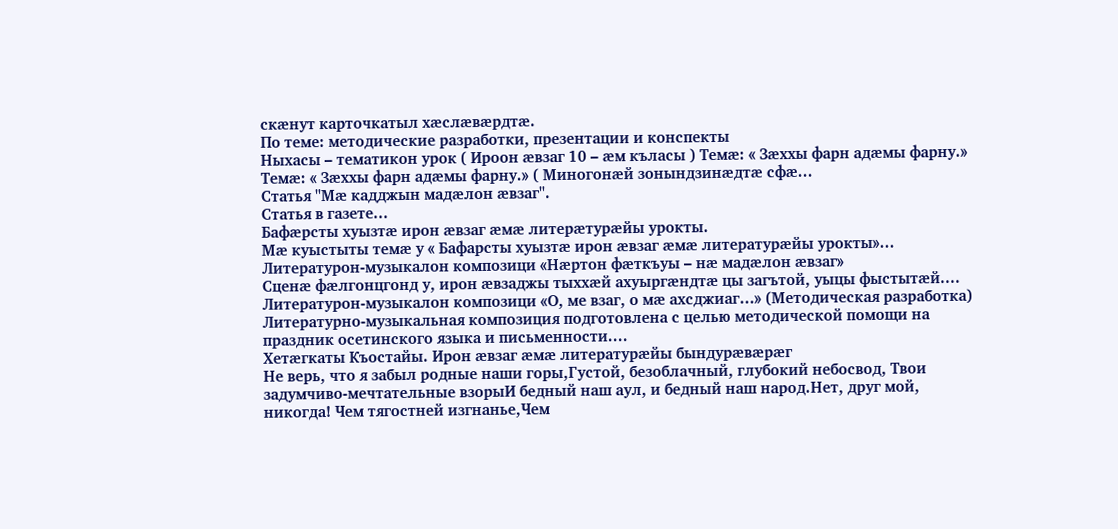скæнут карточкатыл хæслæвæрдтæ.
По теме: методические разработки, презентации и конспекты
Ныхасы – тематикон урок ( Ироон æвзаг 10 – æм къласы ) Темæ: « Зæххы фарн адæмы фарну.»
Темæ: « Зæххы фарн адæмы фарну.» ( Миногонæй зонындзинæдтæ сфæ...
Статья "Мæ кадджын мадæлон æвзаг".
Статья в газете...
Бафæрсты хуызтæ ирон æвзаг æмæ литерæтурæйы урокты.
Мæ куыстыты темæ у « Бафарсты хуызтæ ирон æвзаг æмæ литературæйы урокты»...
Литературон-музыкалон композици «Нæртон фæткъуы – нæ мадæлон æвзаг»
Сценæ фæлгонцгонд у, ирон æвзаджы тыххæй ахуыргæндтæ цы загътой, уыцы фыстытæй....
Литературон-музыкалон композици «О, ме взаг, о мӕ ахсджиаг…» (Методическая разработка)
Литературно-музыкальная композиция подготовлена с целью методической помощи на праздник осетинского языка и письменности....
Хетæгкаты Къостайы. Ирон æвзаг æмæ литературæйы бындурæвæрæг
Не верь, что я забыл родные наши горы,Густой, безоблачный, глубокий небосвод, Твои задумчиво-мечтательные взорыИ бедный наш аул, и бедный наш народ.Нет, друг мой, никогда! Чем тягостней изгнанье,Чем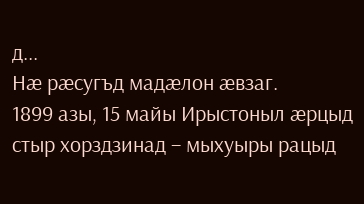д...
Нæ рæсугъд мадæлон æвзаг.
1899 азы, 15 майы Ирыстоныл æрцыд стыр хорздзинад – мыхуыры рацыд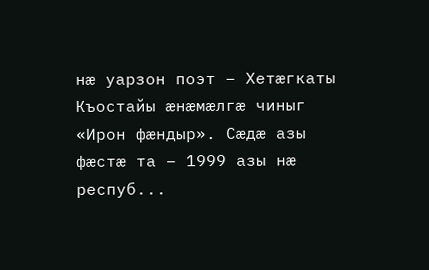нæ уарзон поэт – Хетæгкаты Къостайы æнæмæлгæ чиныг «Ирон фæндыр». Сæдæ азы фæстæ та – 1999 азы нæ респуб...